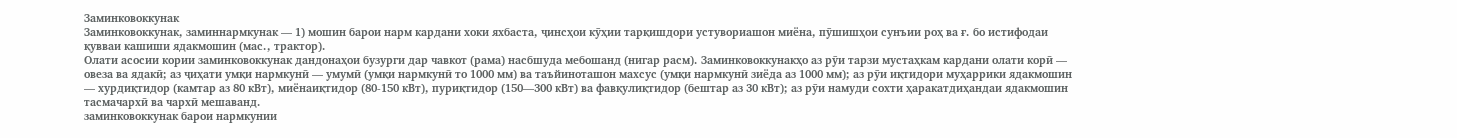Заминковоккунак
Заминковоккунак, заминнармкунак — 1) мошин барои нарм кардани хоки яхбаста, ҷинсҳои кӯҳии тарқишдори устувориашон миёна, пӯшишҳои сунъии роҳ ва ғ. бо истифодаи қувваи кашиши ядакмошин (мас., трактор).
Олати асосии кории заминковоккунак дандонаҳои бузурги дар чавкот (рама) насбшуда мебошанд (нигар расм). Заминковоккунакҳо аз рӯи тарзи мустаҳкам кардани олати корӣ — овеза ва ядакӣ; аз ҷиҳати умқи нармкунӣ — умумӣ (умқи нармкунӣ то 1000 мм) ва таъйиноташон махсус (умқи нармкунӣ зиёда аз 1000 мм); аз рӯи иқтидори муҳаррики ядакмошин — хурдиқтидор (камтар аз 80 кВт), миёнаиқтидор (80-150 кВт), пуриқтидор (150—300 кВт) ва фавқулиқтидор (бештар аз 30 кВт); аз рӯи намуди сохти ҳаракатдиҳандаи ядакмошин тасмачархӣ ва чархӣ мешаванд.
заминковоккунак барои нармкунии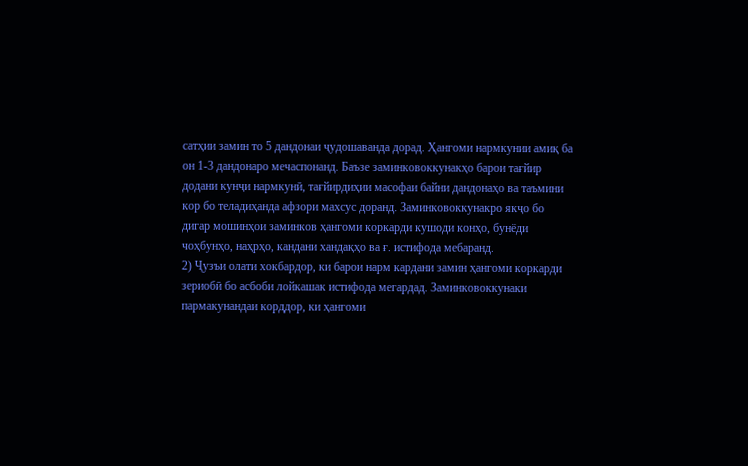сатҳии замин то 5 дандонаи ҷудошаванда дорад. Ҳангоми нармкунии амиқ ба он 1-3 дандонаро мечаспонанд. Баъзе заминковоккунакҳо барои тағйир додани кунҷи нармкунӣ, тағйирдиҳии масофаи байни дандонаҳо ва таъмини кор бо теладиҳанда афзори махсус доранд. Заминковоккунакро якҷо бо дигар мошинҳои заминков ҳангоми коркарди кушоди конҳо, бунёди чоҳбунҳо, наҳрҳо, кандани хандақҳо ва ғ. истифода мебаранд.
2) Ҷузъи олати хокбардор, ки барои нарм кардани замин ҳангоми коркарди зериобӣ бо асбоби лойкашак истифода мегардад. Заминковоккунаки пармакунандаи корддор, ки ҳангоми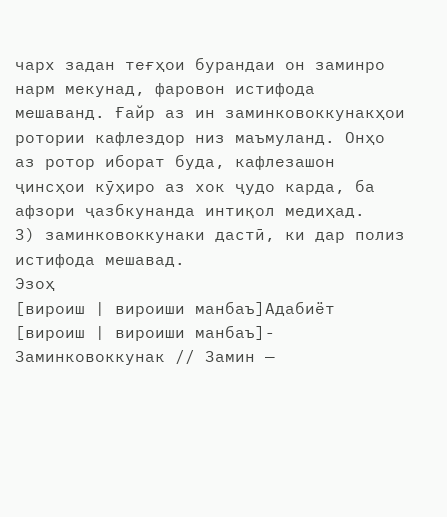чарх задан теғҳои бурандаи он заминро нарм мекунад, фаровон истифода мешаванд. Ғайр аз ин заминковоккунакҳои ротории кафлездор низ маъмуланд. Онҳо аз ротор иборат буда, кафлезашон ҷинсҳои кӯҳиро аз хок ҷудо карда, ба афзори ҷазбкунанда интиқол медиҳад.
3) заминковоккунаки дастӣ, ки дар полиз истифода мешавад.
Эзоҳ
[вироиш | вироиши манбаъ]Адабиёт
[вироиш | вироиши манбаъ]- Заминковоккунак // Замин —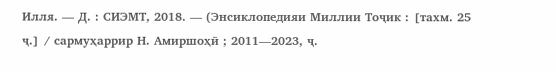Илля. — Д. : СИЭМТ, 2018. — (Энсиклопедияи Миллии Тоҷик : [тахм. 25 ҷ.] / сармуҳаррир Н. Амиршоҳӣ ; 2011—2023, ҷ.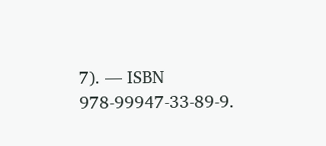7). — ISBN 978-99947-33-89-9.